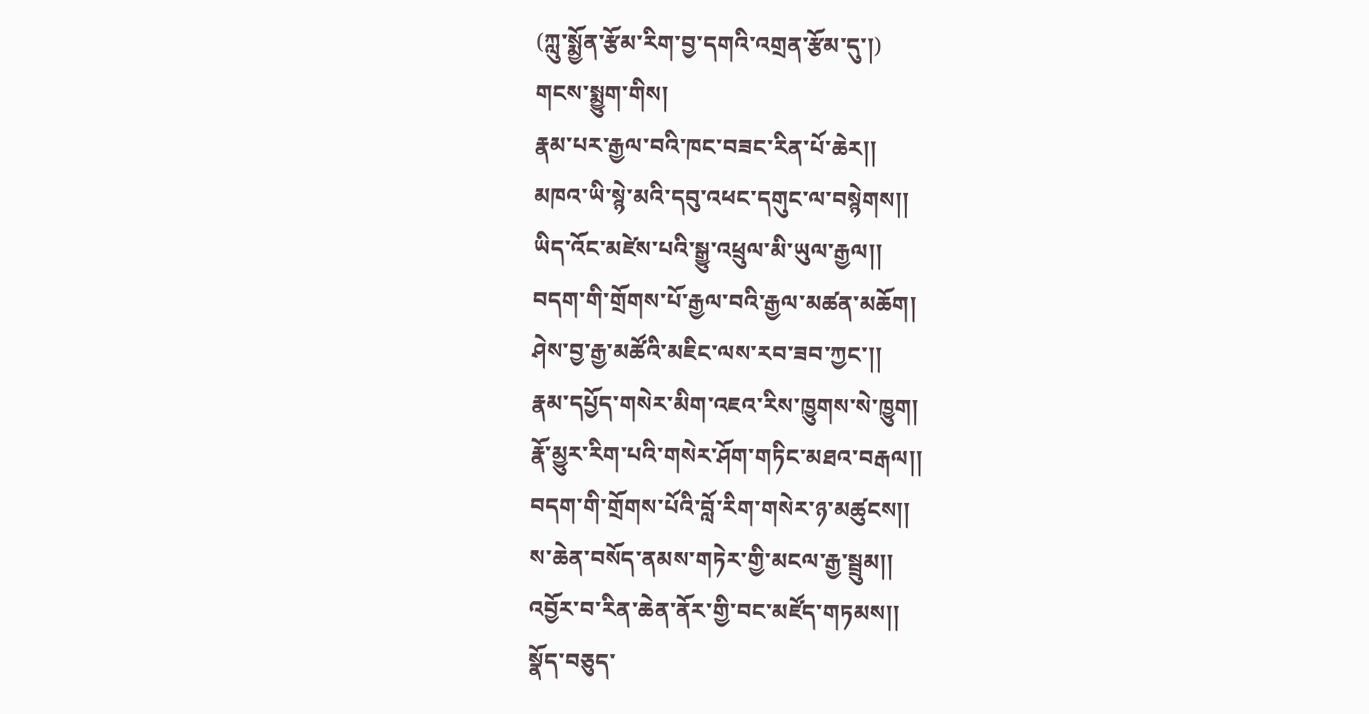(ཀླུ་སྨྱོན་རྩོམ་རིག་བྱ་དགའི་འགྲན་རྩོམ་དུ་།)
གངས་སྨྱུག་གིས།
རྣམ་པར་རྒྱལ་བའི་ཁང་བཟང་རིན་པོ་ཆེར།།
མཁའ་ཡི་སྙེ་མའི་དབུ་འཕང་དགུང་ལ་བསྙེགས།།
ཡིད་འོང་མཛེས་པའི་སྒྱུ་འཕྲུལ་མི་ཡུལ་རྒྱལ།།
བདག་གི་གྲོགས་པོ་རྒྱལ་བའི་རྒྱལ་མཚན་མཆོག།
ཤེས་བྱ་རྒྱ་མཚོའི་མཇིང་ལས་རབ་ཟབ་ཀྱང་།།
རྣམ་དཔྱོད་གསེར་མིག་འཇའ་རིས་ཁྱུགས་སེ་ཁྱུག།
རྣོ་མྱུར་རིག་པའི་གསེར་ཤོག་གཏིང་མཐའ་བརྒལ།།
བདག་གི་གྲོགས་པོའི་བློ་རིག་གསེར་ཉ་མཚུངས།།
ས་ཆེན་བསོད་ནམས་གཏེར་གྱི་མངལ་རྒྱ་སྦྲུམ།།
འབྱོར་བ་རིན་ཆེན་ནོར་གྱི་བང་མཛོད་གཏམས།།
སྣོད་བཅུད་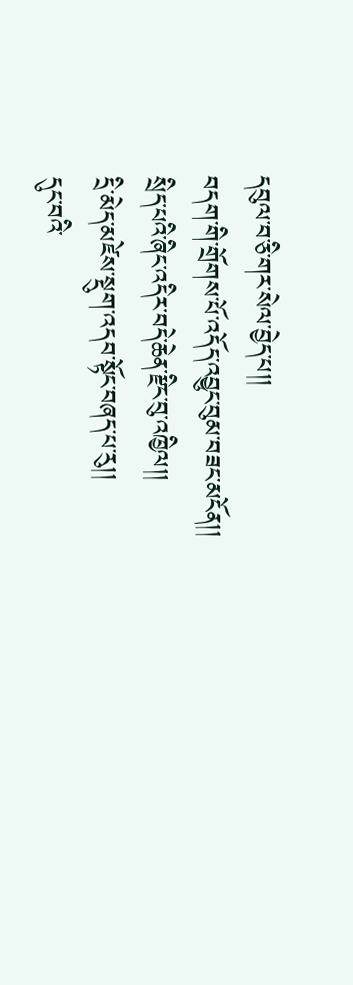དབུལ་བ་ཅི་གར་སེལ་བྱེད་པ།།
བདག་གི་གྲོགས་པོ་འདོད་འབྱུང་བུམ་བཟང་མངོན།།
སྲིད་པའི་ཞིང་འདིར་བདེ་ཆེན་རྫིང་བུ་འཁྱིལ།།
དྲི་མེད་མཛེས་སྡུག་འདབ་སྟོང་བཞད་པ་རུ།།
དུང་བའི་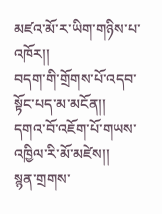མཛའ་མོ་ར་ཡིག་གཉིས་པ་འཁོར།།
བདག་གི་གྲོགས་པོ་འདབ་སྟོང་པད་མ་མངོན།།
དགའ་བོ་འཇོག་པོ་གཡས་འཁྱིལ་རི་མོ་མཛེས།།
སྙན་གྲགས་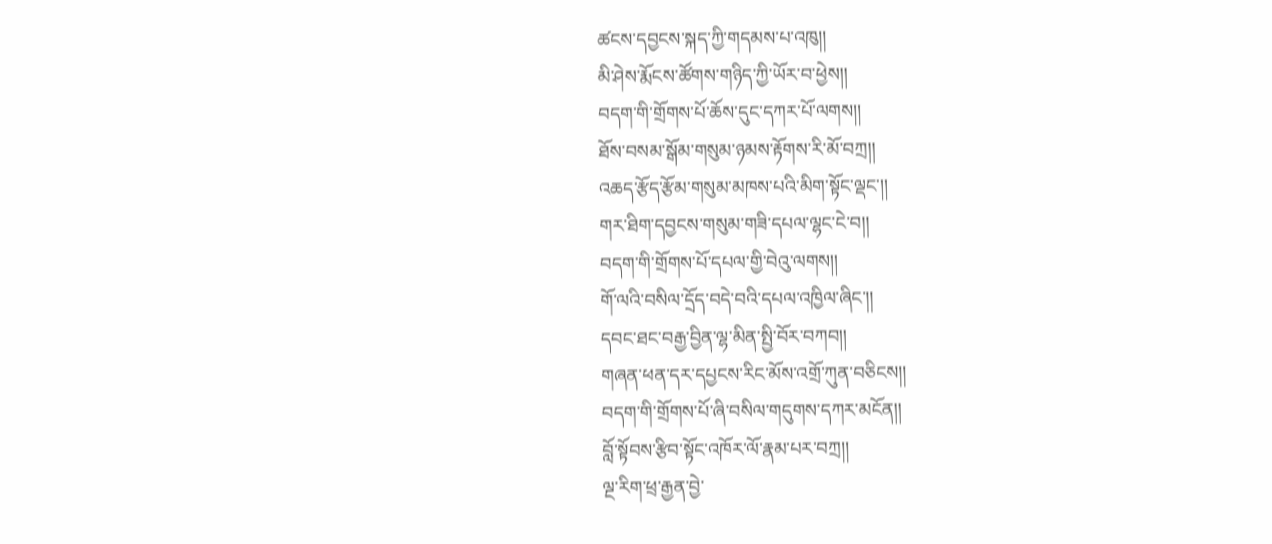ཚངས་དབྱངས་སྐད་ཀྱི་གདམས་པ་འཁུ།།
མི་ཤེས་རྨོངས་ཚོགས་གཉིད་ཀྱི་ཡོར་བ་ཕྱེས།།
བདག་གི་གྲོགས་པོ་ཆོས་དུང་དཀར་པོ་ལགས།།
ཐོས་བསམ་སྒོམ་གསུམ་ཉམས་རྟོགས་རི་མོ་བཀྲ།།
འཆད་རྩོད་རྩོམ་གསུམ་མཁས་པའི་མིག་སྟོང་ལྡང་།།
གར་ཐིག་དབྱངས་གསུམ་གཟི་དཔལ་ལྷང་ངེ་བ།།
བདག་གི་གྲོགས་པོ་དཔལ་གྱི་བེའུ་ལགས།།
གོ་ལའི་བསིལ་དྲོད་བདེ་བའི་དཔལ་འཁྱིལ་ཞིང་།།
དབང་ཐང་བརྒྱ་བྱིན་ལྷ་མིན་སྤྱི་བོར་བཀབ།།
གཞན་ཕན་དར་དཔྱངས་རིང་མོས་འགྲོ་ཀུན་བཅིངས།།
བདག་གི་གྲོགས་པོ་ཞི་བསིལ་གདུགས་དཀར་མངོན།།
བློ་སྟོབས་རྩིབ་སྟོང་འཁོར་ལོ་རྣམ་པར་བཀྲ།།
ལྔ་རིག་ཕྲ་རྒྱན་བྱེ་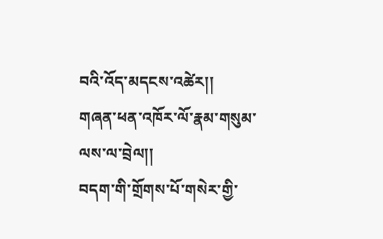བའི་འོད་མདངས་འཚེར།།
གཞན་ཕན་འཁོར་ལོ་རྣམ་གསུམ་ལས་ལ་བྲེལ།།
བདག་གི་གྲོགས་པོ་གསེར་གྱི་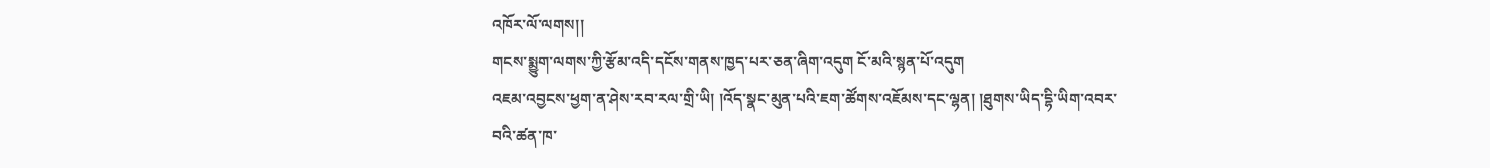འཁོར་ལོ་ལགས།།
གངས་སྨྱུག་ལགས་ཀྱི་རྩོམ་འདི་དངོས་གནས་ཁྱད་པར་ཅན་ཞིག་འདུག ངོ་མའི་སྙན་པོ་འདུག
འཇམ་འབྱངས་ཕྱག་ན་ཤེས་རབ་རལ་གྲི་ཡི། །འོད་སྣང་མུན་པའི་ཇག་ཚོགས་འཇོམས་དང་ལྷན། །ཐུགས་ཡིད་དྷི་ཡིག་འབར་བའི་ཚན་ཁ་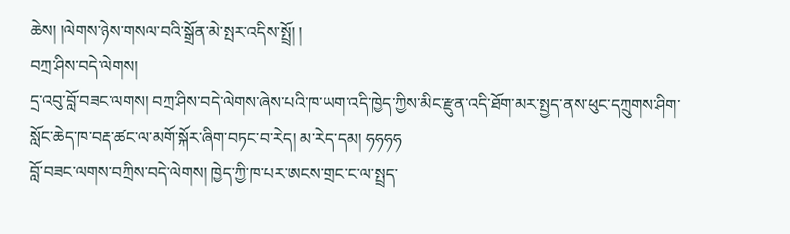ཆེས། །ལེགས་ཉེས་གསལ་བའི་སྒྲོན་མེ་སྤར་འདིས་སྤྲོ། །
བཀྲ་ཤིས་བདེ་ལེགས།
དྲ་འབུ་བློ་བཟང་ལགས། བཀྲ་ཤིས་བདེ་ལེགས་ཞེས་པའི་ཁ་ཡག་འདི་ཁྱེད་ཀྱིས་མིང་རྫུན་འདི་ཐོག་མར་སྤྱད་ནས་ཕུང་དཀྲུགས་ཤིག་སློང་ཆེད་ཁ་བརྡ་ཚང་ལ་མགོ་སྐོར་ཞིག་བཏང་བ་རེད། མ་རེད་དམ། ཧཧཧཧ
བློ་བཟང་ལགས་བཀྲིས་བདེ་ལེགས། ཁྱེད་ཀྱི་ཁ་པར་ཨངས་གྲང་ང་ལ་སྤྲད་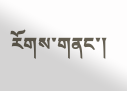རོགས་གནང་།